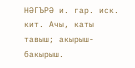НӘГЪРӘ и. гар. иск. кит. Ачы, каты тавыш; акырыш-бакырыш.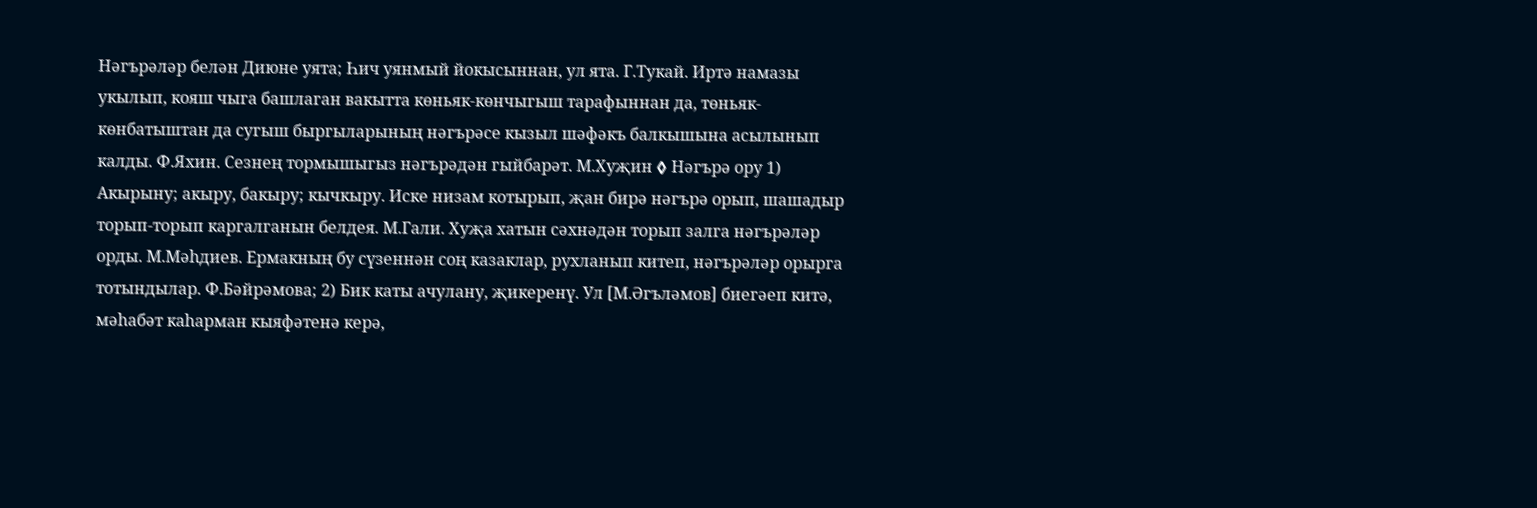Нәгърәләр белән Диюне уята; Һич уянмый йокысыннан, ул ята. Г.Тукай. Иртә намазы укылып, кояш чыга башлаган вакытта көньяк-көнчыгыш тарафыннан да, төньяк-көнбатыштан да сугыш быргыларының нәгърәсе кызыл шәфәкъ балкышына асылынып калды. Ф.Яхин. Сезнең тормышыгыз нәгърәдән гыйбарәт. М.Хуҗин ◊ Нәгърә ору 1) Акырыну; акыру, бакыру; кычкыру. Иске низам котырып, җан бирә нәгърә орып, шашадыр торып-торып каргалганын белдея. М.Гали. Хуҗа хатын сәхнәдән торып залга нәгърәләр орды. М.Мәһдиев. Ермакның бу сүзеннән соң казаклар, рухланып китеп, нәгърәләр орырга тотындылар. Ф.Бәйрәмова; 2) Бик каты ачулану, җикеренү. Ул [М.Әгъләмов] биегәеп китә, мәһабәт каһарман кыяфәтенә керә,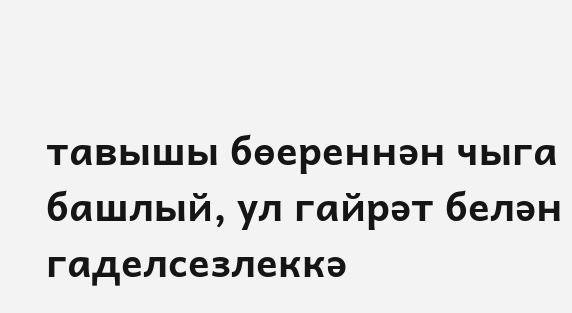тавышы бөереннән чыга башлый, ул гайрәт белән гаделсезлеккә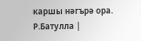каршы нәгърә ора. Р.Батулла |